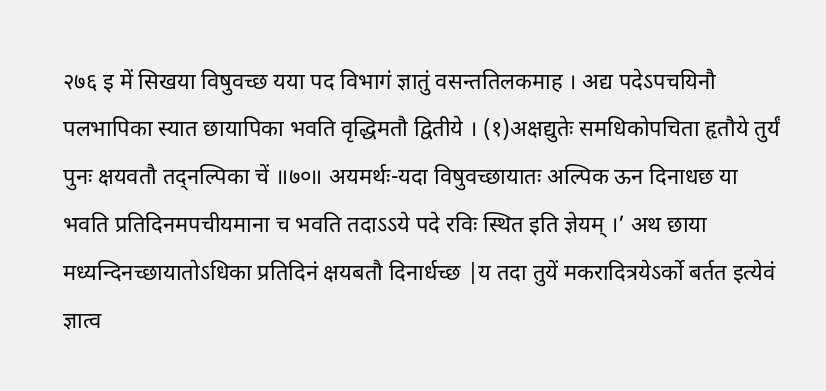२७६ इ में सिखया विषुवच्छ यया पद विभागं ज्ञातुं वसन्ततिलकमाह । अद्य पदेऽपचयिनौ पलभापिका स्यात छायापिका भवति वृद्धिमतौ द्वितीये । (१)अक्षद्युतेः समधिकोपचिता हृतौये तुर्यं पुनः क्षयवतौ तद्नल्पिका चें ॥७०॥ अयमर्थः-यदा विषुवच्छायातः अल्पिक ऊन दिनाधछ या भवति प्रतिदिनमपचीयमाना च भवति तदाऽऽये पदे रविः स्थित इति ज्ञेयम् ।’ अथ छाया मध्यन्दिनच्छायातोऽधिका प्रतिदिनं क्षयबतौ दिनार्धच्छ |य तदा तुयें मकरादित्रयेऽर्को बर्तत इत्येवं ज्ञात्व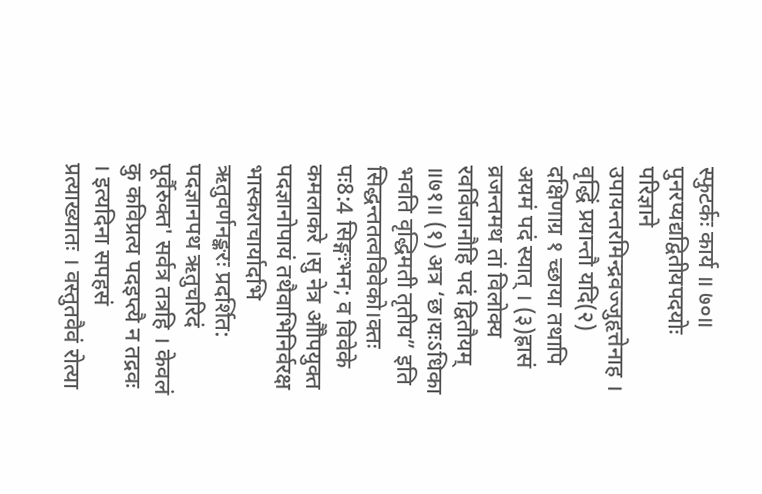स्फुटर्कः कार्य ॥ ७०॥ पुनरप्यद्यद्वितीयपदयोः परिज्ञाने उपायन्तरमिन्द्रवज्जुहृत्तेनाह । वृद्धिं प्रयान्तौ यदि(२) दक्षिणाग्र १ च्छाया तथापि अयमं पदं स्यात् । (३)ह्रासं व्रजन्तमथ तां विलोक्य रवर्विजानौहि पदं द्वितौयम् ॥७१॥ (१) अत्र ‘छ।यःऽधिका भवति वृद्धिमती तृतीय” इति सिद्धन्ततत्वविवेको।क्तः पः8:4 सिङ्गःभन; व विवेके कमलाकरे ।सु नेत्र औौपयुक्त पदज्ञानोपायं तथैवाभिनिर्वरक्ष भास्कराचार्यादभि ऋतुवर्णनङ्करः प्रदर्शित: पदज्ञानपथ ऋतुचरिदं पूर्वैरुक्त' सर्वत्र तत्रहि । केवलं कु कविप्रत्य पदइप्त्यै न तद्रवः । इत्यदिना सपहसं प्रत्याख्यातः । वस्तुतवैवं रोत्या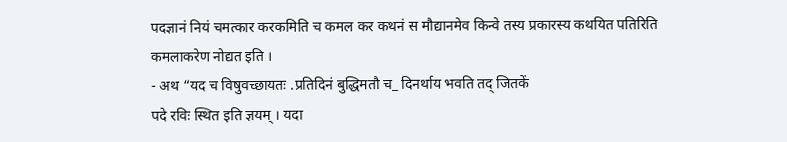पदज्ञानं नियं चमत्कार करकमिति च कमल कर कथनं स मौद्यानमेव किन्वे तस्य प्रकारस्य कथयित पतिरिति कमलाकरेण नोद्यत इति ।
- अथ “यद च विषुवच्छायतः .प्रतिदिनं बुद्धिमतौ च_ दिनर्थाय भवति तद् जितकें
पदे रविः स्थित इति ज्ञयम् । यदा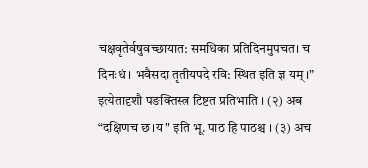चक्षवृतेर्वषुवच्छायात: समधिका प्रतिदिनमुपचत। च दिनःधं । भवैसदा तृतीयपदे रवि: स्थित इति ज्ञ यम् ।” इत्येतादृशौ पङक्तिस्त्र टिष्टत प्रतिभाति । (२) अब “दक्षिणच छ।य" इति भू. पाठ हि पाठश्च । (३) अच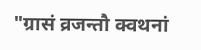"ग्रासं व्रजन्तौ क्वथनां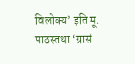विलोक्य’ इति मू. पाठस्तथा ‘ग्रासं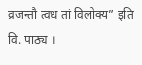व्रजन्तौ त्वध तां विलोक्य” इति वि. पाठ्य ।